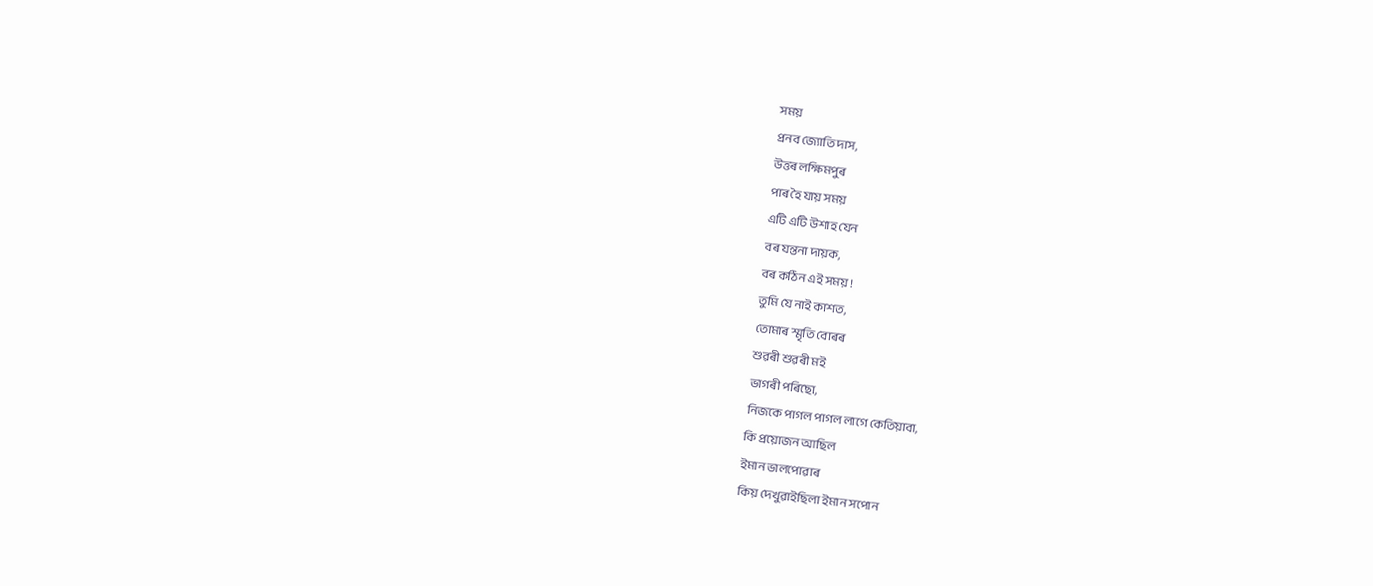সময়
প্ৰনব জ্যোতি দাস,
উত্তৰ লক্ষিমপুৰ
পাৰ হৈ যায় সময়
এটি এটি উশাহ যেন
বৰ যন্তনা দায়ক,
বৰ কঠিন এই সময় !
তুমি যে নাই কাশত,
তোমাৰ স্মৃতি বোৰৰ
শুৱৰী শুৱৰী মই
ভাগৰী পৰিছো,
নিজকে পাগল পাগল লাগে কেতিয়াবা,
কি প্ৰয়োজন আছিল
ইমান ভালপোৱাৰ
কিয় দেখুৱাইছিলা ইমান সপোন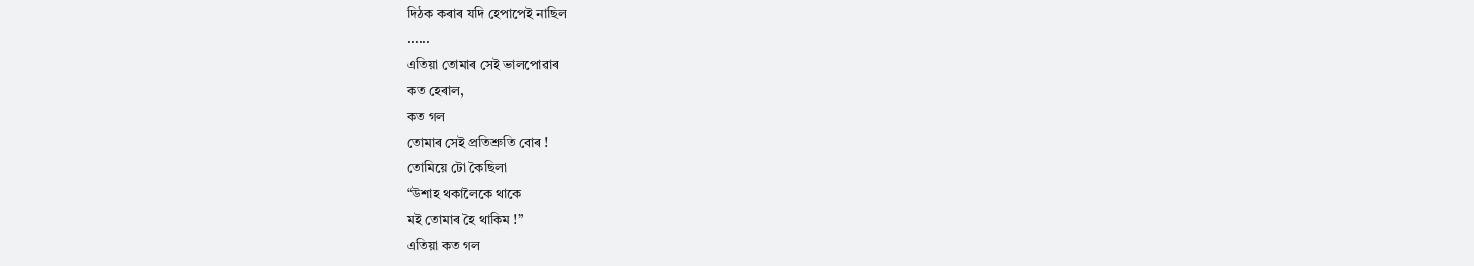দিঠক কৰাৰ যদি হেপাপেই নাছিল
......
এতিয়া তোমাৰ সেই ভালপোৱাৰ
কত হেৰাল,
কত গল
তোমাৰ সেই প্ৰতিশ্ৰুতি বোৰ !
তোমিয়ে টো কৈছিলা
“উশাহ থকালৈকে থাকে
মই তোমাৰ হৈ থাকিম !”
এতিয়া কত গল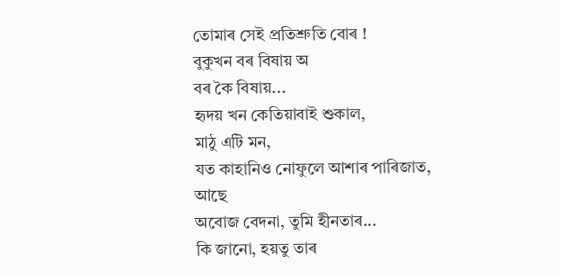তোমাৰ সেই প্ৰতিশ্ৰুতি বোৰ !
বুকুখন বৰ বিষায় অ
বৰ কৈ বিষায়...
হৃদয় খন কেতিয়াবাই শুকাল,
মাঠু এটি মন,
যত কাহানিও নোফুলে আশাৰ পাৰিজাত,
আছে
অবোজ বেদনা, তুমি হীনতাৰ...
কি জানো, হয়তু তাৰ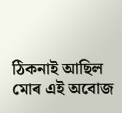ঠিকনাই আছিল
মোৰ এই অবোজ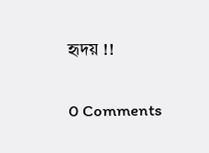হৃদয় !!

0 Comments